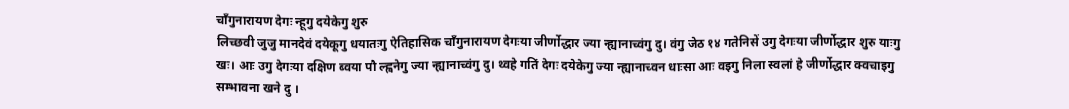चाँगुनारायण देगः न्हूगु दयेकेगु शुरु
लिच्छवी जुजु मानदेवं दयेकूगु धयातःगु ऐतिहासिक चाँगुनारायण देगःया जीर्णोद्धार ज्या न्ह्यानाच्वंगु दु। वंगु जेठ १४ गतेनिसें उगु देगःया जीर्णोद्धार शुरु याःगु खः। आः उगु देगःया दक्षिण ब्वया पौ ल्ह्वनेगु ज्या न्ह्यानाच्वंगु दु। थ्वहे गतिं देगः दयेकेगु ज्या न्ह्यानाच्वन धाःसा आः वइगु निला स्वलां हे जीर्णोद्धार क्वचाइगु सम्भावना खने दु ।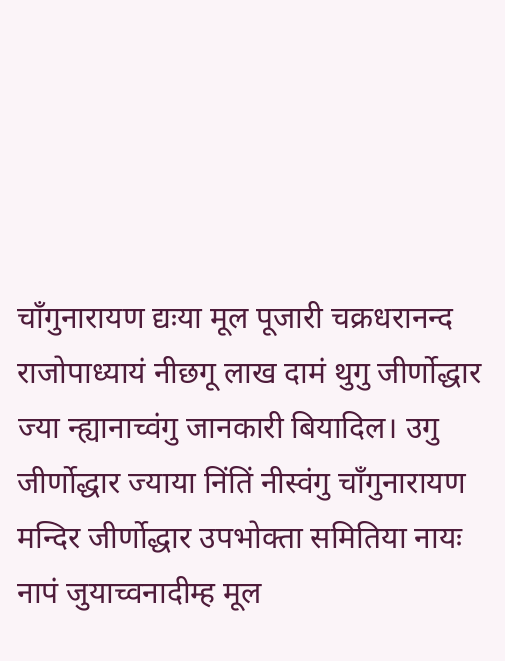चाँगुनारायण द्यःया मूल पूजारी चक्रधरानन्द राजोपाध्यायं नीछगू लाख दामं थुगु जीर्णोद्धार ज्या न्ह्यानाच्वंगु जानकारी बियादिल। उगु जीर्णोद्धार ज्याया निंतिं नीस्वंगु चाँगुनारायण मन्दिर जीर्णोद्धार उपभोक्ता समितिया नायः नापं जुयाच्वनादीम्ह मूल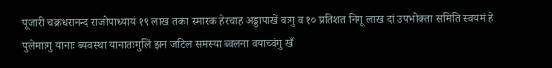पूजारी चक्रधरानन्द राजोपाध्यायं १९ लाख तका स्मारक हेरचाह अड्डापाखें वःगु व १० प्रतिशत निगू लाख दां उपभोक्ता समिति स्वयमं हे पुलेमाःगु यानाः ब्यवस्था यानातःगुलिं झन जटिल समस्या ब्वलना वयाच्वंगु खँ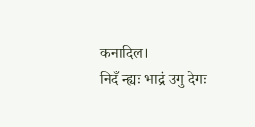कनादिल।
निदँ न्ह्यः भाद्रं उगु देगः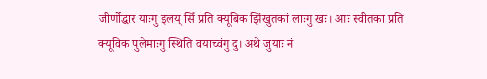जीर्णोद्धार याःगु इलय् सिँ प्रति क्यूबिक झिंखुतकां लाःगु खः। आः स्वीतका प्रति क्यूविक पुलेमाःगु स्थिति वयाच्वंगु दु। अथे जुयाः नं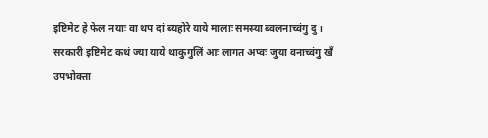इष्टिमेट हे फेल नयाः वा थप दां ब्यहोरे याये मालाः समस्या ब्वलनाच्वंगु दु ।
सरकारी इष्टिमेट कथं ज्या याये थाकुगुलिं आः लागत अप्वः जुया वनाच्वंगु खँ उपभोक्ता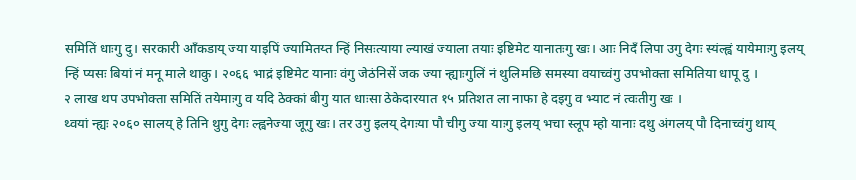समितिं धाःगु दु। सरकारी आँकडाय् ज्या याइपिं ज्यामितय्त न्हिं निसःत्याया ल्याखं ज्याला तयाः इष्टिमेट यानातःगु खः। आः निदँ लिपा उगु देगः स्यंल्ह्वं यायेमाःगु इलय् न्हिं प्यसः बियां नं मनू माले थाकु। २०६६ भाद्रं इष्टिमेट यानाः वंगु जेठंनिसें जक ज्या न्ह्याःगुलिं नं थुलिमछि समस्या वयाच्वंगु उपभोक्ता समितिया धापू दु ।
२ लाख थप उपभोक्ता समितिं तयेमाःगु व यदि ठेक्कां बीगु यात धाःसा ठेकेदारयात १५ प्रतिशत ला नाफा हे दइगु व भ्याट नं त्वःतीगु खः ।
थ्वयां न्ह्यः २०६० सालय् हे तिनि थुगु देगः ल्ह्वनेज्या जूगु खः। तर उगु इलय् देगःया पौ चीगु ज्या याःगु इलय् भचा स्लूप म्हो यानाः दथु अंगलय् पौ दिनाच्वंगु थाय्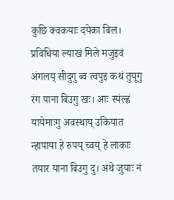कुछि क्वकयाः दयेका बिल। प्रविधिया ल्याखं मिले मजुइवं अंगलय् सीदुगु ब्व त्वपुइ कथं तुयूगु रंग पाना बिउगु खः। आः स्यंल्ह्वं यायेमाःगु अवस्थाय् उकियात न्हापाया हे रुपय् च्वय् हे लाकाः तयार याना बिउगु दु। अथे जुयाः नं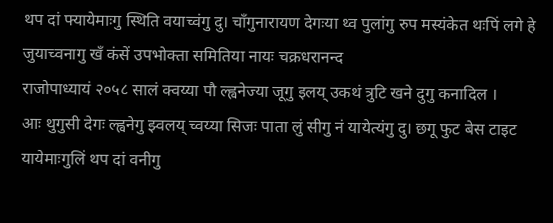थप दां फ्यायेमाःगु स्थिति वयाच्वंगु दु। चाँगुनारायण देगःया थ्व पुलांगु रुप मस्यंकेत थःपिं लगे हे जुयाच्वनागु खँ कंसें उपभोक्ता समितिया नायः चक्रधरानन्द
राजोपाध्यायं २०५८ सालं क्वय्या पौ ल्ह्वनेज्या जूगु इलय् उकथं त्रुटि खने दुगु कनादिल ।
आः थुगुसी देगः ल्ह्वनेगु झ्वलय् च्वय्या सिजः पाता लुं सीगु नं यायेत्यंगु दु। छगू फुट बेस टाइट यायेमाःगुलिं थप दां वनीगु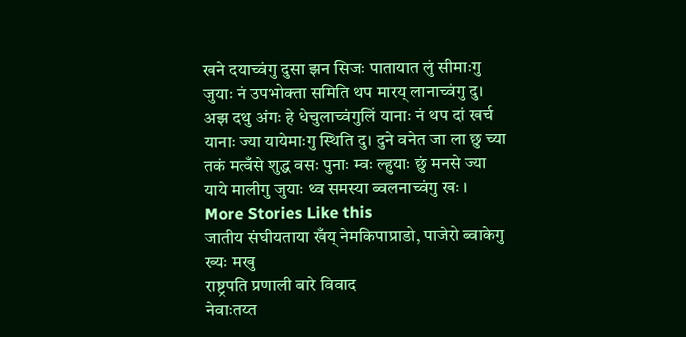खने दयाच्वंगु दुसा झन सिजः पातायात लुं सीमाःगु जुयाः नं उपभोक्ता समिति थप मारय् लानाच्वंगु दु। अझ दथु अंगः हे धेचुलाच्वंगुलिं यानाः नं थप दां खर्च यानाः ज्या यायेमाःगु स्थिति दु। दुने वनेत जा ला छु च्या तकं मत्वँसे शुद्ध वसः पुनाः म्वः ल्हुयाः छुं मनसे ज्या याये मालीगु जुयाः थ्व समस्या ब्वलनाच्वंगु खः ।
More Stories Like this
जातीय संघीयताया खँय् नेमकिपाप्राडो, पाजेरो ब्वाकेगु ख्यः मखु
राष्ट्रपति प्रणाली बारे विवाद
नेवाःतय्त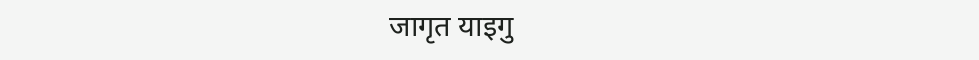जागृत याइगु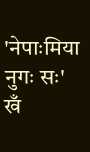'नेपाःमिया नुगः सः'
खँ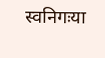स्वनिगःया